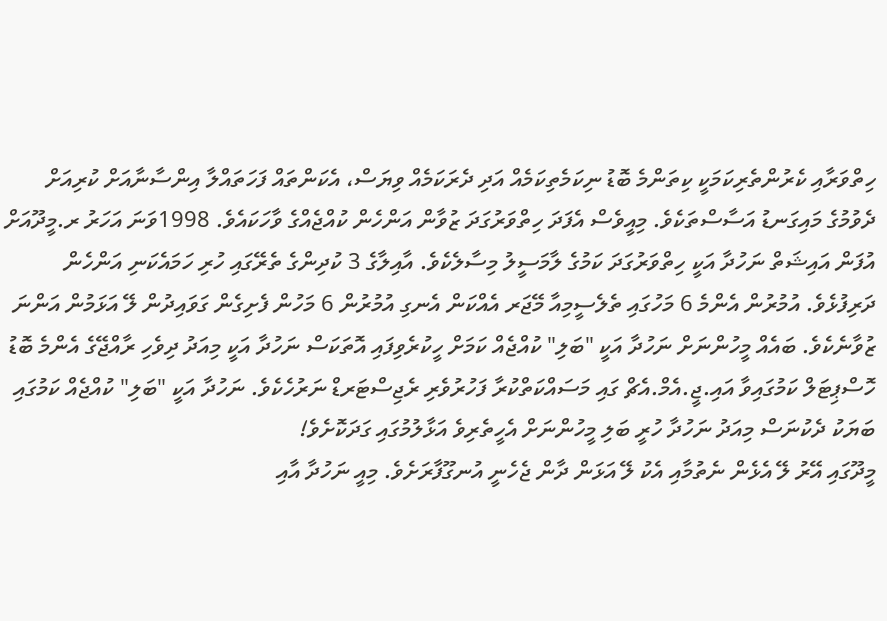ހިތްވަރާއި ކެރުންތެރިކަމަކީ ކިތަންމެ ބޮޑު ނިކަމެތިކަމެއް އަދި ދެރަކަމެއް ވިޔަސް، އެކަންތައް ފަހަތައްލާ އިންސާނާއަށް ކުރިއަށް ދެވުމުގެ މައިގަނޑު އަސާސްތަކެވެ. މިއީވެސް އެފަދަ ހިތްވަރުގަދަ ޒުވާން އަންހެން ކުއްޖެއްގެ ވާހަކައެވެ. 1998ވަނަ އަހަރު ރ.މީދޫއަށް އުފަން އައިޝަތް ނަހުދާ އަކީ ހިތްވަރުގަދަ ކަމުގެ ލާމަސީލު މިސާލެކެވެ. އާއިލާގެ 3 ކުދިންގެ ތެރޭގައި ހުރި ހަމައެކަނި އަންހެން ދަރިފުޅެވެ. އުމުރުން އެންމެ 6 މަހުގައި ތެލެސީމިއާ މޭޖަރ އެއްކަން އެނގި އުމުރުން 6 މަހުން ފެށިގެން ގަވައިދުން ލޭ އަޅަމުން އަންނަ ޒުވާނެކެވެ. ބައެއް މީހުންނަށް ނަހުދާ އަކީ "ބަލި" ކުއްޖެއް ކަމަށް ހީކުރެވިފައި އޮތަކަސް ނަހުދާ އަކީ މިއަދު ދިވެހި ރާއްޖޭގެ އެންމެ ބޮޑު ހޮސްޕިޓަލް ކަމުގައިވާ އައި.ޖީ.އެމް.އެޗް ގައި މަސައްކަތްކުރާ ފަހުރުވެރި ރެޖިސްޓަރޑް ނަރުހެކެވެ. ނަހުދާ އަކީ "ބަލި" ކުއްޖެއް ކަމުގައި ބަޔަކު ދެކުނަސް މިއަދު ނަހުދާ ހުރީ ބަލި މީހުންނަށް އެހީތެރިވެ އަޅާލުމުގައި ގަދަކޮށެވެ!
މީދޫގައި އޭރު ލޭ އެޅެން ނެތުމާއި އެކު ލޭ އަޅަން ދާން ޖެހެނީ އުނގޫފާރަށެވެ. މިއީ ނަހުދާ އާއި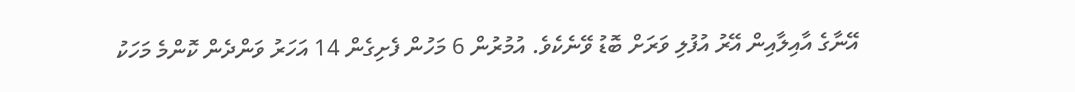އޭނާގެ އާއިލާއިން އޭރު އުފުލި ވަރަށް ބޮޑު ވޭނެކެވެ. އުމުރުން 6 މަހުން ފެށިގެން 14 އަހަރު ވަންދެން ކޮންމެ މަހަކު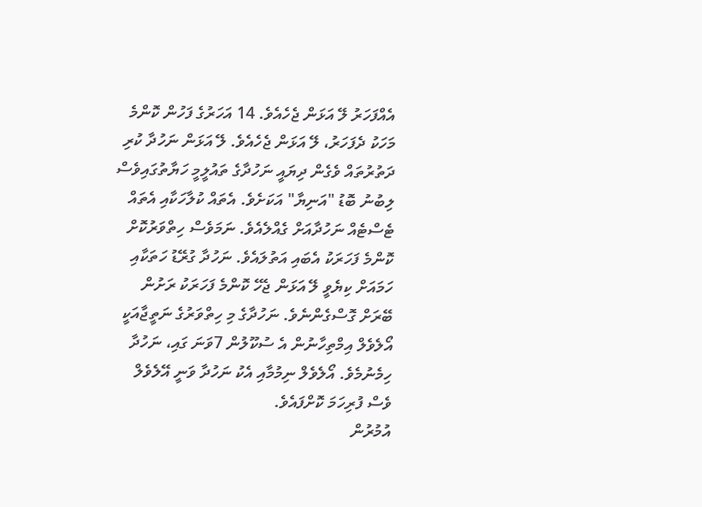އެއްފަހަރު ލޭ އަޅަން ޖެހެއެވެ. 14 އަހަރުގެ ފަހުން ކޮންމެ މަހަކު ދެފަހަރު، ލޭ އަޅަން ޖެހެއެވެ. ލޭ އަޅަން ނަހުދާ ކުރި ދަތުރުތައް ވެގެން ދިޔައީ ނަހުދާގެ ތައުލީމީ ހަޔާތުގައިވެސް ލިބުނު ބޮޑު "އަނިޔާ" އަކަށެވެ. އެތައް ކުލާހަކާއި އެތައް ޓެސްޓެއް ނަހުދާއަށް ގެއްލެއެވެ. ނަމަވެސް ހިތްވަރުކޮށް ކޮންމެ ފަހަރަކު އެބައި އަތުލައެވެ. ނަހުދާ ގުރޭޑު ހަތަކާއި ހަމައަށް ކިޔެވީ ލޭ އަޅަން ޖެހޭ ކޮންމެ ފަހަރަކު ރަށުން ބޭރަށް ގޮސްގެންނެވެ. ނަހުދާގެ މި ހިތްވަރުގެ ނަތީޖާއަކީ އޯލެވެލް އިމްތިހާނުން އެ ސުކޫލުން 7ވަނަ ގައި، ނަހުދާ ހިމެނުމެވެ. އޯލެވެލް ނިމުމާއި އެކު ނަހުދާ ވަނީ އޭލެވެލް ވެސް ފުރިހަމަ ކޮށްފައެވެ.
އުމުރުން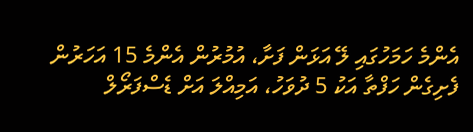އެންމެ ހަމަހުގައި ލޭ އަޅަން ފަށާ، އުމުރުން އެންމެ 15 އަހަރުން ފެށިގެން ހަފްތާ އަކު 5 ދުވަހު، އަމިއްލަ އަށް ޑެސްފަރޯލް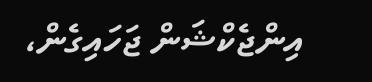އިންޖެކްޝަން ޖަހައިގެން،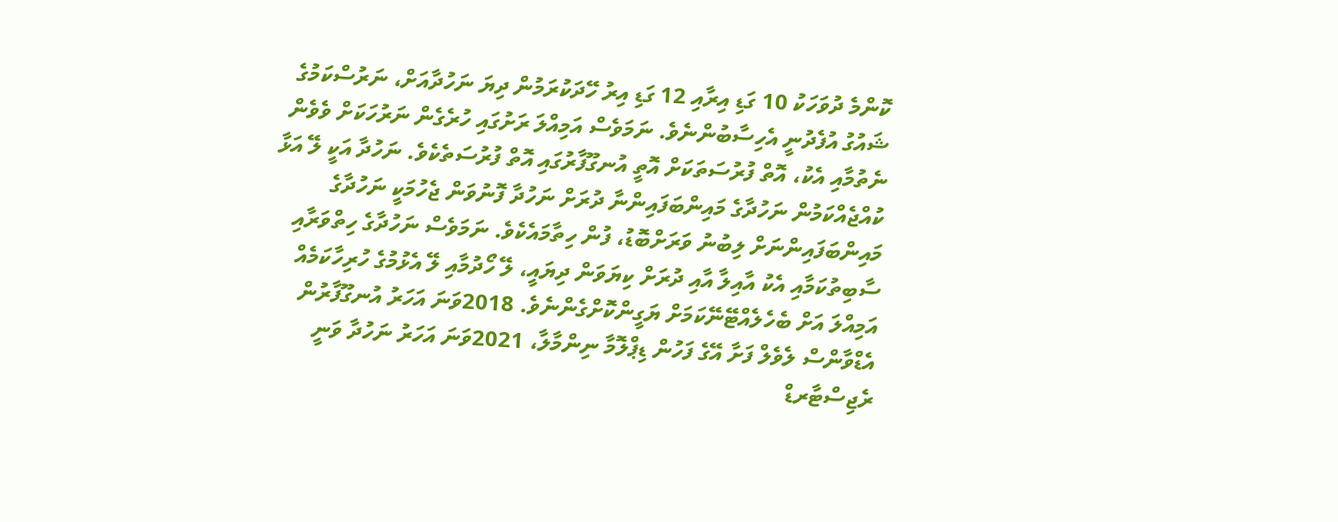ކޮންމެ ދުވަހަކު 10 ގަޑި އިރާއި 12 ގަޑި އިރު ހޭދަކުރަމުން ދިޔަ ނަހުދާއަށް، ނަރުސްކަމުގެ ޝައުގު އުފެދުނީ އެހިސާބުންނެވެ. ނަމަވެސް އަމިއްލަ ރަށުގައި ހުރެގެން ނަރުހަކަށް ވެވެން ނެތުމާއި އެކު، އޮތް ފުރުސަތަކަށް އޮތީ އުނގޫފާރުގައި އޮތް ފުރުސަތެކެވެ. ނަހުދާ އަކީ ލޭ އަޅާ ކުއްޖެއްކަމުން ނަހުދާގެ މައިންބަފައިންނާ ދުރަށް ނަހުދާ ފޮނުވަން ޖެހުމަކީ ނަހުދާގެ މައިންބަފައިންނަށް ލިބުނު ވަރަށްބޮޑު، ފުން ހިތާމައެކެވެ. ނަމަވެސް ނަހުދާގެ ހިތްވަރާއި ސާބިތުކަމާއި އެކު އާއިލާ އާއި ދުރަށް ކިޔަވަން ދިޔައީ، ލޭ ހޯދުމާއި ލޭ އެޅުމުގެ ހުރިހާކަމެއް އަމިއްލަ އަށް ބެހެލެއްޓޭނޭކަމަށް ޔަގީންކޮށްގެންނެވެ. 2018ވަނަ އަހަރު އުނގޫފާރުން އެޑްވާންސް ލެވެލް ފަށާ އޭގެ ފަހުން ޑިޕްލޮމާ ނިންމާލާ، 2021ވަނަ އަހަރު ނަހުދާ ވަނީ ރެޖިސްޓާރޑް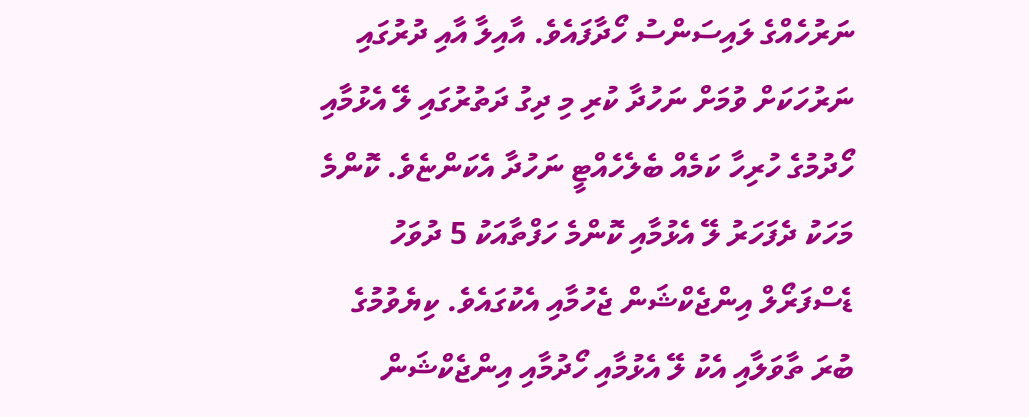ނަރުހެއްގެ ލައިސަންސު ހޯދާފައެވެ. އާއިލާ އާއި ދުރުގައި ނަރުހަކަށް ވުމަށް ނަހުދާ ކުރި މި ދިގު ދަތުރުގައި ލޭ އެޅުމާއި ހޯދުމުގެ ހުރިހާ ކަމެއް ބެލެހެއްޓީ ނަހުދާ އެކަންޏެވެ. ކޮންމެ މަހަކު ދެފަހަރު ލޭ އެޅުމާއި ކޮންމެ ހަފްތާއަކު 5 ދުވަހު ޑެސްފަރޯލް އިންޖެކްޝަން ޖެހުމާއި އެކުގައެވެ. ކިޔެވުމުގެ ބުރަ ތާވަލާއި އެކު ލޭ އެޅުމާއި ހޯދުމާއި އިންޖެކްޝަން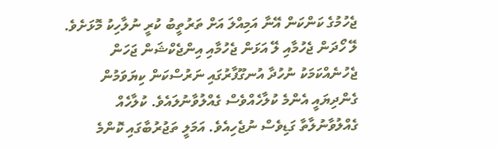ޖެހުމުގެ ކަންކަން އޭނާ އަމިއްލަ އަށް ތަރުތީބު ކުރީ ނުލާހިކު މޮޅަށެވެ. ލޭ ހޯދަން ޖެހުމާއި ލޭ އަޅަން ޖެހުމާއި އިންޖެކްޝަން ޖަހަން ޖެހުނެއްކަމަކު ނުހުދާ އުނގޫފާރުގައި ނަރުސްކަން ކިޔަވަމުން ގެންދިޔައީ އެންމެ ކުލާހެއްވެސް ގެއްލުވާނުލައެވެ. ކުލާހެއް ގެއްލުވާނުލާތާ ގަޑިވެސް ނުޖެހިއެވެ. އަމަލީ ތަޖުރުބާގައި ކޮންމެ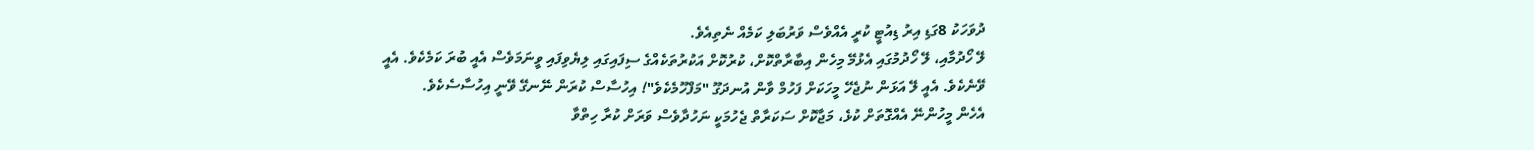ދުވަހަކު 8ގަޑި އިރު ޑިއުޓީ ކުރީ އެއްވެސް ވަރުބަލި ކަމެއް ނެތިއެވެ.
ލޭ ހޯދުމާއި، ލޭ ހޯދުމުގައި އެޅުމޭ މިހެން އިބާރާތްކޮށް، ކުރުކޮށް އަކުރުތަކެއްގެ ސިފައިގައި ލިޔެވިފައި ވީނަމަވެސް އެއީ ބުރަ ކަމެކެވެ. އެއީ ވޭނެކެވެ. އެއީ ލޭ އަޅަން ނުޖެހޭ މީހަކަށް ފަހުމް ވާން އުނދަގޫ "މަފްހޫމެކެވެ"! އިހުސާސް ކުރަން ނޭނގޭ ވޭނީ އިހުސާސެކެވެ.
އެހެން މީހުންނޭ އެއްގޮތަށް ކުޅެ، މަޖާކޮށް ސަކަރާތް ޖެހުމަކީ ނަހުދާވެސް ވަރަށް ކުރާ ހިތްވާ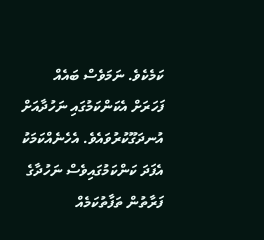ކަމެކެވެ. ނަމަވެސް ބައެއް ފަހަރަށް އެކަންކަމުގައި ނަހުދާއަށް އުނދަގޫކުރުވައެވެ. އެހެނެއްކަމަކު އެފަދަ ކަންކަމުގައިވެސް ނަހުދާގެ ފަރާތުން ތަފާތުކަމެއް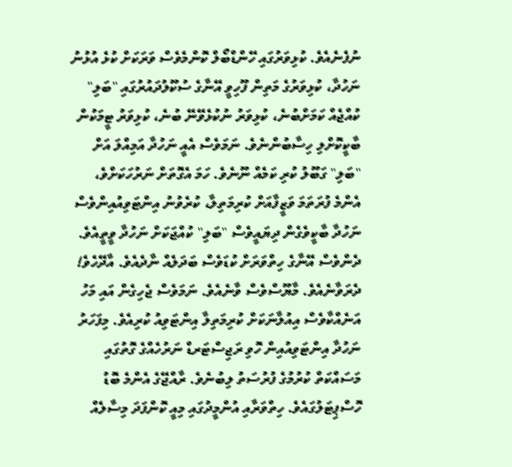ނުފެނެއެވެ. ކުޅިވަރުގައި ހޭންޑްބޯލް ކޮންމެވެސް ވަރަކަށް ކުޅެ އުޅުނު ނަހުދާ، ކުޅިވަރުގެ މަތިން ފޫހިވީ އޭނާގެ ސުކޫލުދައުރުގައި "ބަލި" ކުއްޖެއް ކަމަށްބުނެ، ކުޅިވަރު ނުކުޅެވޭނޭ ބުނެ، ކުޅިވަރު ޓީމަކުން ބާކީކޮށްލި ހިސާބުންނެވެ. ނަމަވެސް އެއީ ނަހުދާ އަމިއްލަ އަށް "ބަލި" ގަބޫލު ކުރި ކަމެއް ނޫނެވެ. ހަމަ އެގޮތަށް ނަރުހަކަށްވެ، އެންމެ ފުރަތަމަ ވަޒީފާއަށް ކުރިމަތިލާ، ކުރެވުނު އިންޓަވިއުއިންވެސް ނަހުދާ ބާކީވެގެން ދިޔައީވެސް "ބަލި" ކުއްޖަކަށް ނަހުދާ ވީތީއެވެ. ދެންވެސް އޭނާގެ ހިތްވަރަށް ކުޑަވެސް ބަދަލެއް ނާދެއެވެ. އާދޭހެވެ! ދެރަވާނެއެވެ. މާޔޫސްވެސް ވާނެއެވެ. ނަމަވެސް ޖެހިގެން އައި މަހު އަނެއްކާވެސް އިއުލާނަކަށް ކުރިމަތިލާ އިންޓަވިއު ކުރިއެވެ. މިފަހަރު ނަހުދާ އިންޓަވިއުއިން ހޮވި ރަޖިސްޓަރޑް ނަރުހެއްގެ ގޮތުގައި މަސައްކަތް ކުރުމުގެ ފުރުސަތު ލިބުނެވެ. ރާއްޖޭގެ އެންމެ ބޮޑު ހޮސްޕިޓަލުގައެވެ. ހިތްވަރާއި އުންމީދުގައި މިއީ ކޮންފަދަ މިސާލެއް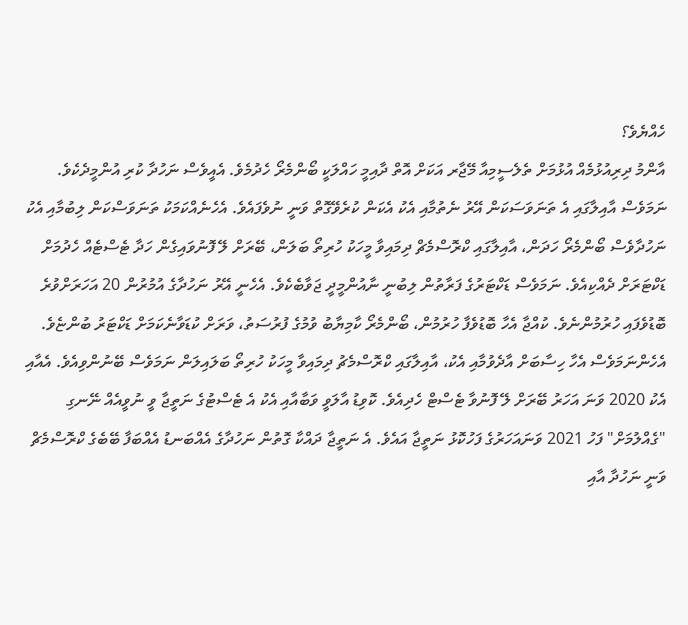ހެއްޔެވެ؟
އާންމު ދިރިއުޅުމެއް އުޅުމަށް ތެލެސީމިއާ މޭޖާރ އަކަށް އޮތް ދާއިމީ ހައްލަކީ ބޯންމެރޯ ހެދުމެވެ. އެއީވެސް ނަހުދާ ކުރި އުންމީދެކެވެ. ނަމަވެސް އާއިލާގައި އެ ތަނަވަސަކަން އޭރު ނެތުމާއި އެކު އެކަން ކުރެވޭގޮތް ވަނީ ނުވެފައެވެ. އެހެނެއްކަމަކު ތަނަވަސްކަން ލިބުމާއި އެކު ނަހުދާވެސް ބޯންމެރޯ ހަދަން، އާއިލާގައި ކްރޮސްމެޗް ދިމައިވާ މީހަކު ހުރިތޯ ބަލަން، ބޭރަށް ލޭ ފޮނުވައިގެން ހަދާ ޓެސްޓެއް ހެދުމަށް ޑަކްޓަރަށް ދެއްކިއެވެ. ނަމަވެސް ޑަކްޓަރުގެ ފަރާތުން ލިބުނީ ނާއުންމީދީ ޖަވާބެކެވެ. އެހެނީ އޭރު ނަހުދާގެ އުމުރުން 20 އަހަރަށްވުރެ ބޮޑުވެފައި ހުރުމުންނެވެ. ކުއްޖާ އެހާ ބޮޑުވެފާ ހުރުމުން، ބޯންމެރޯ ކާމިޔާބު ވުމުގެ ފުރުސަތު، ވަރަށް ކުޑަވާނެކަމަށް ޑަކްޓަރު ބުންޏެވެ. އެހެންނަމަވެސް އެހާ ހިސާބަށް އާދެވުމާއި އެކު، އާއިލާގައި ކްރޮސްމެޗު ދިމައިވާ މީހަކު ހުރިތޯ ބަލައިލަން ނަމަވެސް ބޭނުންވިއެވެ. އެއާއި އެކު 2020 ވަނަ އަހަރު ބޭރަށް ލޭ ފޮނުވާ ޓެސްޓް ހެދިއެވެ. ކޮވިޑު އާލަވީ ވަބާއާއި އެކު އެ ޓެސްޓުގެ ނަތީޖާ ވީ ނުވީއެއް ނޭނގި "ގެއްލުމަށް" ފަހު 2021 ވަނައަހަރުގެ ފަހުކޮޅު ނަތީޖާ އައެވެ. އެ ނަތީޖާ ދައްކާ ގޮތުން ނަހުދާގެ އެއްބަނޑު އެއްބަފާ ބޭބެގެ ކްރޮސްމެޗް ވަނީ ނަހުދާ އާއި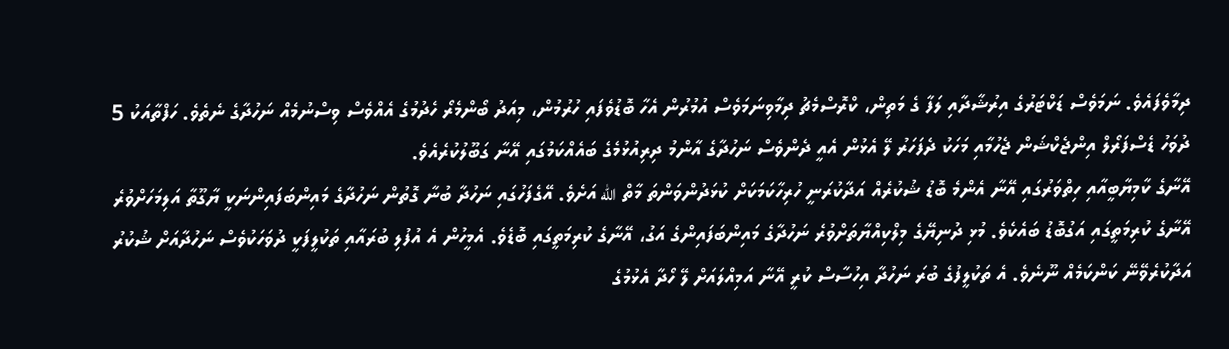ދިމާވެފައެވެ. ނަމަވެސް ޑަކްޓަރުގެ އިރުޝާދާއި ލަފާ ގެ މަތިން، ކްރޮސްމެޗު ދިމާވިނަމަވެސް އުމުރުން އެހާ ބޮޑުވެފައި ހުރުމުން، މިއަދު ބޯންމެރޯ ހެދުމުގެ އެއްވެސް ވިސްނުމެއް ނަހުދާގެ ނެތެވެ. ހަފްތާއަކު 5 ދުވަހު ޑެސްފަރޯލް އިންޖެކްޝަން ޖެހުމާއި މަހަކު ދެފަހަރު ލޭ އެޅުން އެއީ ދެންވެސް ނަހުދާގެ އާންމު ދިރިއުޅުމެގެ ބައެއްކަމުގައި އޭނާ ގަބޫލުކުރެއެވެ.
އޭނާގެ ކާމިޔާބީއާއި ހިތްވަރުގައި އޭނާ އެންމެ ބޮޑު ޝުކުރެއް އަދާކުރަނީ ހުރިހާކަމަކަށް ކުޅަދުންވަންތަ މާތް الله އަށެވެ. އޭގެފަހުގައި ނަހުދާ ބުނާ ގޮތުން ނަހުދާގެ މައިންބަފައިންނަކީ ޔާގޫތާ އަލިމަހަށްވުރެ އޭނާގެ ކުރިމަތީގައި އަގުބޮޑު ބައެކެވެ. މުޅި ދުނިޔޭގެ މިލްކިއްޔާތަށްވުރެ ނަހުދާގެ މައިންބަފައިންގެ އަގު، އޭނާގެ ކުރިމަތީގައި ބޮޑެވެ. އެމީހުން އެ އުފުލި ބުރައާއި ތަކުލީފަކީ ދުވަހަކުވެސް ނަހުދާއަށް ޝުކުރު އަދާކުރެވޭނޭ ކަންކަމެއް ނޫނެވެ. އެ ތަކުލީފުގެ ބުރަ ނަހުދާ އިހުސާސް ކުރީ އޭނާ އަމިއްލައަށް ލޭ ހޯދާ އެޅުމުގެ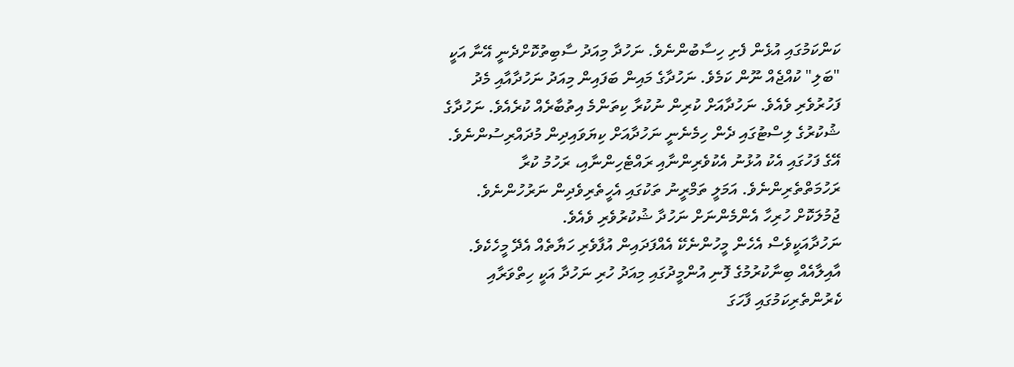ކަންކަމުގައި އުޅެން ފެށި ހިސާބުންނެވެ. ނަހުދާ މިއަދު ސާބިތުކޮށްދެނީ އޭނާ އަކީ "ބަލި" ކުއްޖެއް ނޫން ކަމެވެ. ނަހުދާގެ މައިން ބަފައިން މިއަދު ނަހުދާއާއި މެދު ފަހުރުވެރި ވެއެވެ. ނަހުދާއަށް ކުރިން ނުކުރާ ކިތަންމެ އިތުބާރެއް ކުރެއެވެ. ނަހުދާގެ ޝުކުރުގެ ލިސްޓުގައި ދެން ހިމެނެނީ ނަހުދާއަށް ކިޔަވައިދިން މުދައްރިސުންނެވެ. އޭގެ ފަހުގައި އެކު އުޅުނު އެކުވެރިންނާއި ރައްޓެހިންނާއި، ރަހުމު ކުރާ ރަހުމަތްތެރިންނެވެ. އަމަލީ ތަމްރީނު ތަކުގައި އެހީތެރިވެދިން ނަރުހުންނެވެ. ޖުމުލަކޮށް ހުރިހާ އެންމެންނަށް ނަހުދާ ޝުކުރުވެރި ވެއެވެ.
ނަހުދާއަކީވެސް އެހެން މީހުންނެކޭ އެއްފަދައިން އުފާވެރި ހަޔާތެއް އެދޭ މީހެކެވެ. އާއިލާއެއް ބިނާކުރުމުގެ ފޮނި އުންމީދުގައި މިއަދު ހުރި ނަހުދާ އަކީ ހިތްވަރާއި ކެރުންތެރިކަމުގައި ފާހަގަ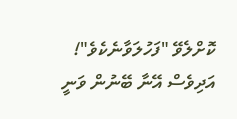ކޮށްލެވޭ "ފަހުލަވާނެކެވެ"! އަދިވެސް އޭނާ ބޭނުން ވަނީ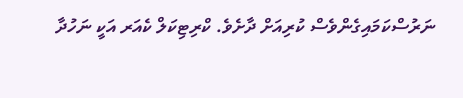ނަރުސްކަމައިގެންވެސް ކުރިއަށް ދާށެވެ. ކްރިޓިކަލް ކެއަރ އަކީ ނަހުދާ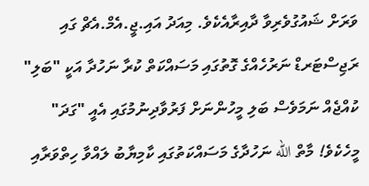ވަރަށް ޝައުގުވެރިވާ ދާއިރާއެކެވެ. މިއަދު އައި.ޖީ.އެމް.އެޗް ގައި ރަޖިސްޓަރޑް ނަރުހެއްގެ ގޮތުގައި މަސައްކަތް ކުރާ ނަހުދާ އަކީ "ބަލި" ކުއްޖެއް ނަމަވެސް ބަލި މީހުންނަށް ފަރުވާދިނުމުގައި އެއީ "ގަދަ" މީހެކެވެ! މާތް الله ނަހުދާގެ މަސައްކަތުގައި ކާމިޔާބު ލައްވާ ހިތްވަރާއި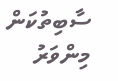ސާބިތުކަން މިންވަރު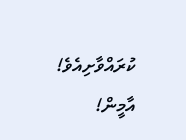ކުރައްވާށިއެވެ! އާމީން!